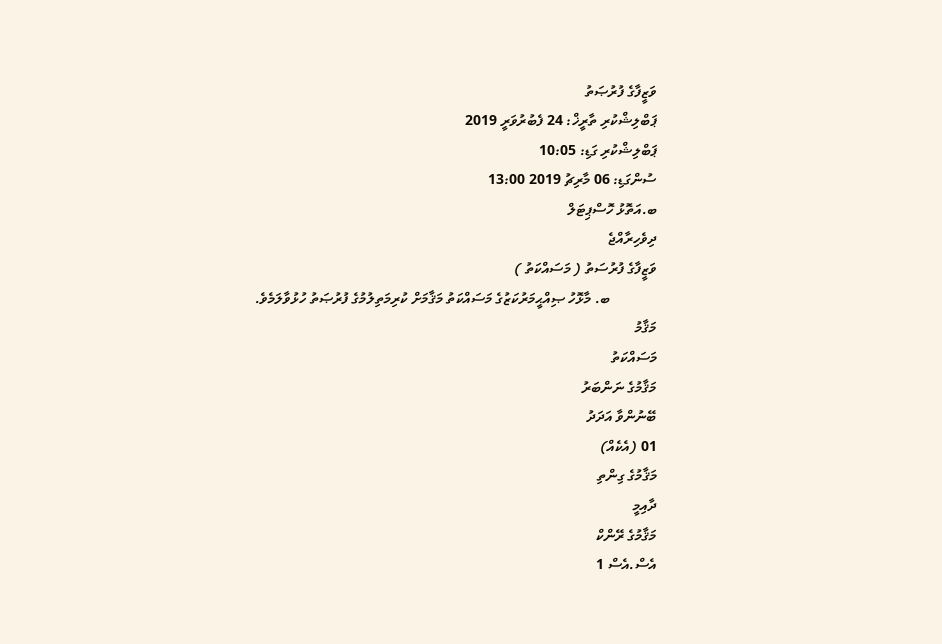ވަޒީފާގެ ފުރުޞަތު
ޕަބްލިޝްކުރި ތާރީޚް: 24 ފެބުރުވަރީ 2019
ޕަބްލިޝްކުރި ގަޑި: 10:05
ސުންގަޑި: 06 މާރިޗު 2019 13:00
ބ.އަތޮޅު ހޮސްޕިޓަލް
ދިވެހިރާއްޖެ
ވަޒީފާގެ ފުރުސަތު ( މަސައްކަތު )
             ބ. މާޅޮހު ޞިއްޙީމަރުކަޒުގެ މަސައްކަތު މަޤާމަށް ކުރިމަތިލުމުގެ ފުރުޞަތު ހުޅުވާލަމެވެ.
މަޤާމު
މަސައްކަތު
މަޤާމުގެ ނަންބަރު
ބޭނުންވާ އަދަދު
01 (އެކެއް)
މަޤާމުގެ ގިންތި
ދާއިމީ
މަޤާމުގެ ރޭންކް
އެސް.އެސް 1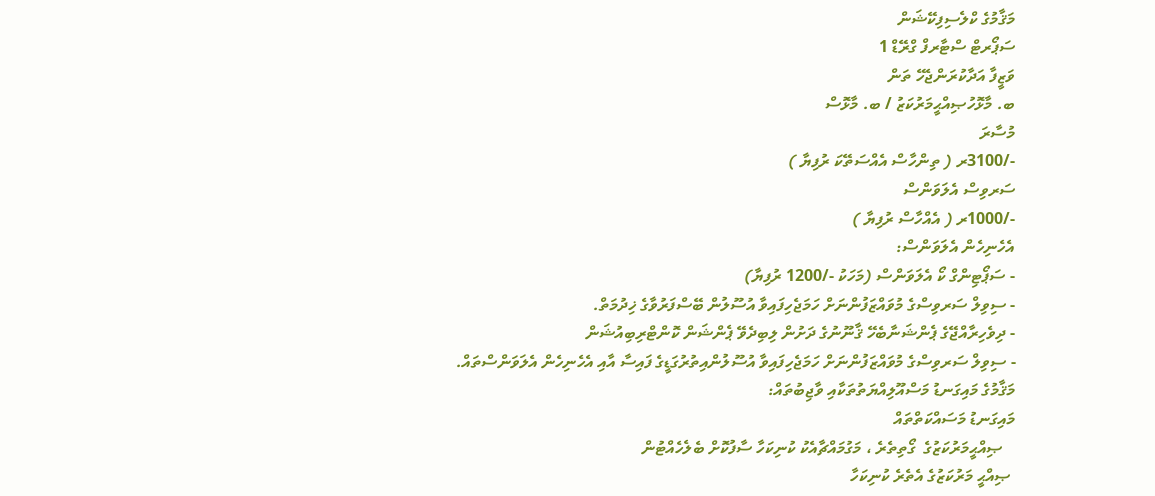މަޤާމުގެ ކްލެސިފިކޭޝަން
ސަޕޯރޓް ސްޓާރފް ގްރޭޑް 1
ވަޒީފާ އަދާކުރަންޖެހޭ ތަން
ބ. މާޅޮހުޞިއްޙީމަރުކަޒު / ބ. މާޅޮސް
މުސާރަ
-/3100ރ ( ތިންހާސް އެއްސަތޭކަ ރުފިޔާ )
ސަރވިސް އެލަވަންސް
-/1000ރ ( އެއްހާސް ރުފިޔާ )
އެހެނިހެން އެލަވަންސް:
- ސަޕޯޓިންގް ކޯ އެލަވަންސް (މަހަކު -/1200 ރުފިޔާ)
- ސިވިލް ސަރވިސްގެ މުވައްޒަފުންނަށް ހަމަޖެހިފައިވާ އުސޫލުން ބޭސްފަރުވާގެ ޚިދުމަތް.
- ދިވެހިރާއްޖޭގެ ޕެންޝަނާބެހޭ ޤާނޫނުގެ ދަށުން ލިބިދެވޭ ޕެންޝަން ކޮންޓްރިބިއުޝަން
- ސިވިލް ސަރވިސްގެ މުވައްޒަފުންނަށް ހަމަޖެހިފައިވާ އުސޫލުންއިތުރުގަޑީގެ ފައިސާ އާއި އެހެނިހެން އެލަވަންސްތައް.
މަޤާމުގެ މައިގަނޑު މަސްއޫލިއްޔަތުތަކާއި ވާޖިބުތައް:
މައިގަނޑު މަސައްކަތްތައް
   ޞިއްޙީމަރުކަޒުގެ  ގޯތިތެރެ ، މަގުމައްޗާއެކު ކުނިކަހާ ސާފުކޮށް ބެލެހެއްޓުން
 ޞިއްޙީ މަރުކަޒުގެ އެތެރެ ކުނިކަހާ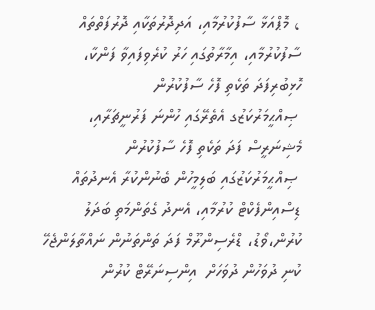، މޮޕްއަޅާ ސާފުކުރުމާއި، އަދިދޮރުތަކާއި ދޮރުފަތްތައް ސާފުކުރުމާއި، އިމާރާތުގައި ހަރު ކުރެވިފައިވާ ފަންކާ، ހޮޅިބުރިފަދަ ތަކެތި ފޮހެ ސާފުކުރުން
 ޞިއްޙީމަރުކަޒުގ އެތެރޭގައި ހުންނަ ފަރުނީޗަރާއި، މެޝިނަރީސް ފަދަ ތަކެތި ފޮހެ ސާފުކުރުން
 ޞިއްޙީމަރުކަޒުގައި ބަލިމީހުން ބެނުންކުރާ އެނދުތައް ޑިސްއިންފެކްޓް ކުރުމާއި، އެނދު ގެތަންމަތި ބަދަލު ކުރުން،ވޯޑު، ޑްރެސިންރޫމް ފަދަ ތަންތަނުން ނައްތާލަންޖެހޭ ކުނި ދުވަހުން ދުވަހަށް  އިންސިނަރޭޓް ކުރުން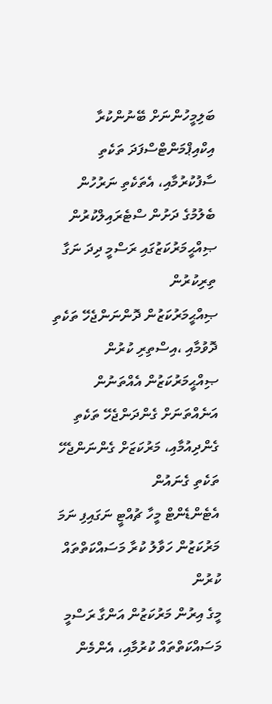ބަލިމީހުންނަށް ބޭނުންކުރާ އިކްއިޕްމަންޓްސްފަދަ ތަކެތި ސާފުކުރުމާއި، އެތަކެތި ނަރުހުން ބެލުމުގެ ދަށުން ސްޓެރައިލްކުރުން
ޞިއްޙީމަރުކަޒުގައި ރަސްމީ ދިދަ ނަގާ ތިރިކުރުން
ޞިއްޙީމަރުކަޒުން ދޮންނަންޖެހޭ ތަކެތި ދޮވުމާއި ،އިސްތިރި ކުރުން
ޞިއްޙީމަރުކަޒުން އެއްތަނުން އަނެއްތަނަށް ގެންދަންޖެހޭ ތަކެތި ގެންދިއުމާއި، މަރުކަޒަށް ގެންނަންޖެހޭ ތަކެތި ގެނައުން
އެޓެންޑެންޓް މީހާ ޗުއްޓީ ނަގައިފި ނަމަ މަރުކަޒުން ހަވާލު ކުރާ މަސައްކަތްތައް ކުރުން
މީގެ އިރުން މަރުކަޒުން އަންގާ ރަސްމީ މަސައްކަތްތައް ކުރުމާއި، އެންމެން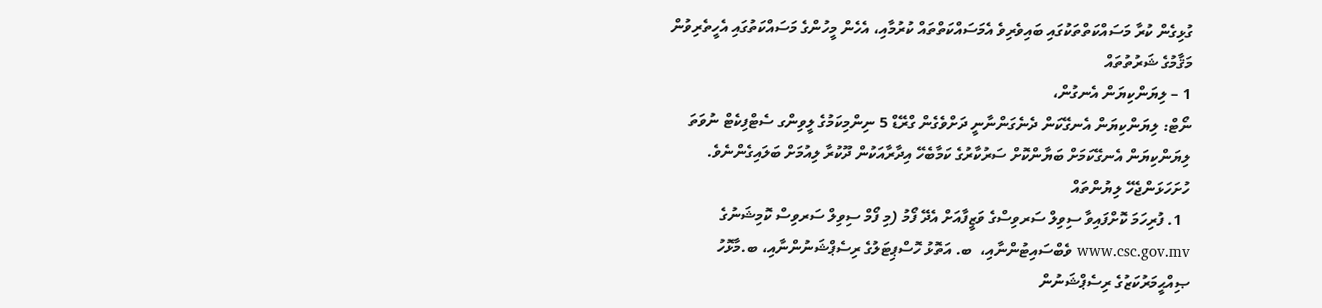ގުޅިގެން ކުރާ މަސައްކަތްތަކުގައި ބައިވެރިވެ އެމަސައްކަތްތައް ކުރުމާއި، އެހެން މީހުންގެ މަސައްކަތުގައި އެހީތެރިވުން
މަޤާމުގެ ޝަރުތުތައް
1 – ލިޔަންކިޔަން އެނގުން،
ނޯޓް: ލިޔަންކިޔަން އެނގޭކަން ދެނެގަންނާނީ ދަށްވެގެން ގްރޭޑް 5 ނިންމިކަމުގެ ލީވިންގ ސެޓްފިކެޓް ނުވަތަ ލިޔަންކިޔަން އެނގޭކަމަށް ބަޔާންކޮށް ސަރުކާރުގެ ކަމާބެހޭ އިދާރާއަކުން ދޫކުރާ ލިއުމަށް ބަލައިގެންނެވެ.
ހުށަހަޅަންޖެހޭ ލިޔުންތައް
  1. ފުރިހަމަ ކޮށްފައިވާ ސިވިލް ސަރވިސްގެ ވަޒީފާއަށް އެދޭ ފޯމު (މި ފޯމް ސިވިލް ސަރވިސް ކޮމިޝަނުގެ  www.csc.gov.mv ވެބްސައިޓުންނާއި،  ބ. އަތޮޅު ހޮސްޕިޓަލުގެ ރިސެޕްޝަނުންނާއި، ބ.މާޅޮހު ޞިއްޙީމަރުކަޒުގެ ރިސެޕްޝަނުން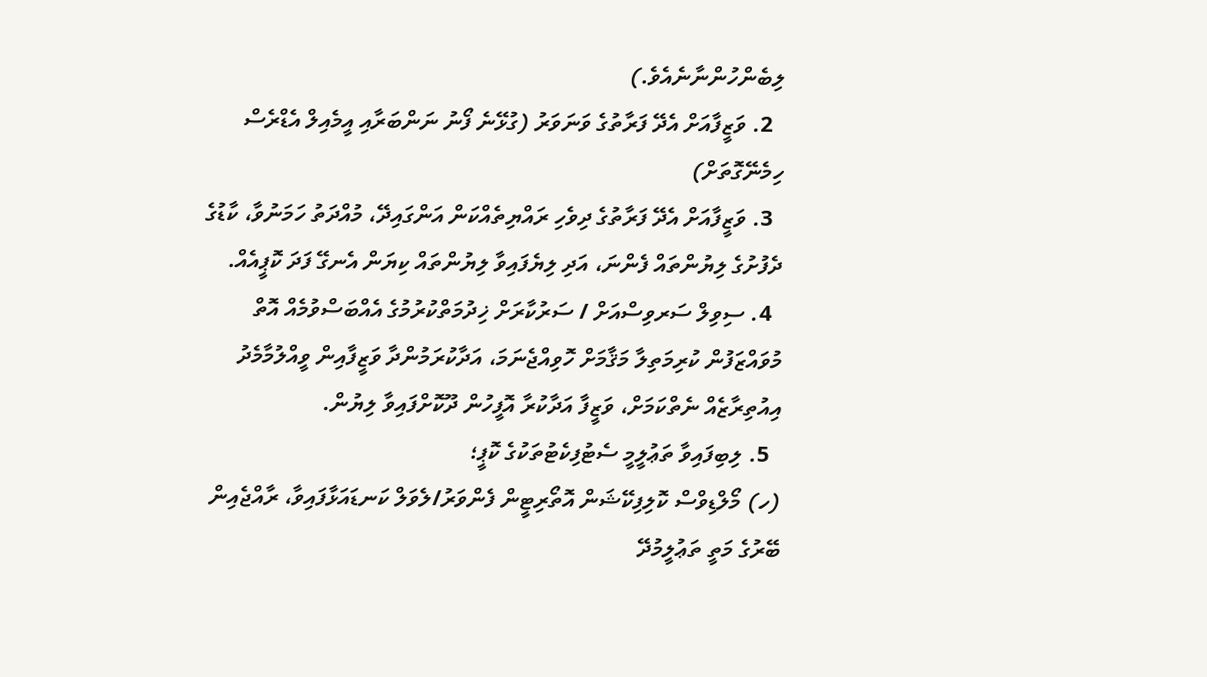ލިބެންހުންނާނެއެވެ.)
  2. ވަޒީފާއަށް އެދޭ ފަރާތުގެ ވަނަވަރު (ގުޅޭނެ ފޯނު ނަންބަރާއި އީމެއިލް އެޑްރެސް ހިމެނޭގޮތަށް)
  3. ވަޒީފާއަށް އެދޭ ފަރާތުގެ ދިވެހި ރައްޔިތެއްކަން އަންގައިދޭ، މުއްދަތު ހަމަނުވާ، ކާޑުގެ ދެފުށުގެ ލިޔުންތައް ފެންނަ، އަދި ލިޔެފައިވާ ލިޔުންތައް ކިޔަން އެނގޭ ފަދަ ކޮޕީއެއް.
  4. ސިވިލް ސަރވިސްއަށް / ސަރުކާރަށް ޚިދުމަތްކުރުމުގެ އެއްބަސްވުމެއް އޮތް މުވައްޒަފުން ކުރިމަތިލާ މަޤާމަށް ހޮވިއްޖެނަމަ، އަދާކުރަމުންދާ ވަޒީފާއިން ވީއްލުމާމެދު އިއުތިރާޒެއް ނެތްކަމަށް، ވަޒީފާ އަދާކުރާ އޮފީހުން ދޫކޮށްފައިވާ ލިޔުން.
  5. ލިބިފައިވާ ތަޢުލީމީ ސެޓުފިކެޓުތަކުގެ ކޮޕީ؛
(ހ) މޯލްޑިވްސް ކޮލިފިކޭޝަން އޮތޯރިޓީން ފެންވަރު/ލެވަލް ކަނޑައަޅާފައިވާ، ރާއްޖެއިން ބޭރުގެ މަތީ ތަޢުލީމުދޭ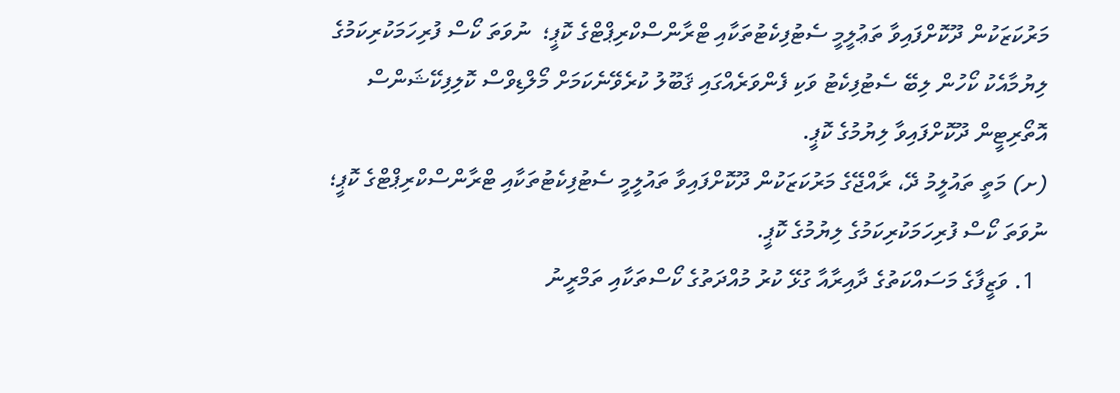މަރުކަޒަކުން ދޫކޮށްފައިވާ ތަޢުލީމީ ސެޓުފިކެޓުތަކާއި ޓްރާންސްކްރިޕްޓްގެ ކޮޕީ؛  ނުވަތަ ކޯސް ފުރިހަމަކުރިކަމުގެ ލިޔުމާއެކު ކޯހުން ލިބޭ ސެޓުފިކެޓު ވަކި ފެންވަރެއްގައި ޤަބޫލު ކުރެވޭނެކަމަށް މޯލްޑިވްސް ކޮލިފިކޭޝަންސް އޮތޯރިޓީން ދޫކޮށްފައިވާ ލިޔުމުގެ ކޮޕީ.
(ށ) މަތީ ތައުލީމު ދޭ، ރާއްޖޭގެ މަރުކަޒަކުން ދޫކޮށްފައިވާ ތައުލީމީ ސެޓުފިކެޓުތަކާއި ޓްރާންސްކްރިޕްޓްގެ ކޮޕީ؛ ނުވަތަ ކޯސް ފުރިހަމަކުރިކަމުގެ ލިޔުމުގެ ކޮޕީ.
  1. ވަޒީފާގެ މަސައްކަތުގެ ދާއިރާއާ ގުޅޭ ކުރު މުއްދަތުގެ ކޯސްތަކާއި ތަމްރީނު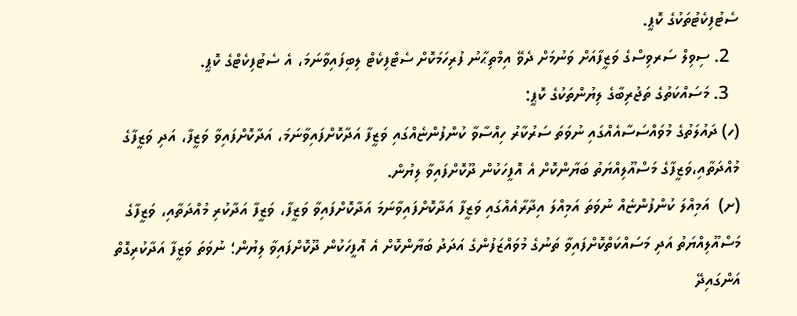ސެޓުފިކެޓުތަކުގެ ކޮޕީ.
  2. ސިވިލް ސަރވިސްގެ ވަޒީފާއަށް ވަނުމަށް ދެވޭ އިމްތިޙާނު ފުރިހަމަކޮށް ސެޓްފިކެޓް ލިބިފައިވާނަމަ، އެ ސެޓުފިކެޓްގެ ކޮޕީ.
  3. މަސައްކަތުގެ ތަޖުރިބާގެ ލިޔުންތަކުގެ ކޮޕީ:
(ހ) ދައުލަތުގެ މުވައްސަސާއެއްގައި ނުވަތަ ސަރުކާރު ހިއްސާވާ ކުންފުންޏެއްގައި ވަޒީފާ އަދާކޮށްފައިވާނަމަ، އަދާކޮށްފައިވާ ވަޒީފާ، އަދި ވަޒީފާގެ މުއްދަތާއި،ވަޒީފާގެ މަސްއޫލިއްޔަތު ބަޔާންކޮށް އެ އޮފީހަކުން ދޫކޮށްފައިވާ ލިޔުން.
(ށ)  އަމިއްލަ ކުންފުންޏެއް ނުވަތަ އަމިއްލަ އިދާރާއެއްގައި ވަޒީފާ އަދާކޮށްފައިވާނަމަ އަދާކޮށްފައިވާ ވަޒީފާ، ވަޒީފާ އަދާކުރި މުއްދަތާއި، ވަޒީފާގެ މަސްއޫލިއްޔަތު އަދި މަސައްކަތްކޮށްފައިވާ ތަނުގެ މުވައްޒަފުންގެ އަދަދު ބަޔާންކޮށް އެ އޮފީހަކުން ދޫކޮށްފައިވާ ލިޔުން؛ ނުވަތަ ވަޒީފާ އަދާކުރިގޮތް އަންގައިދޭ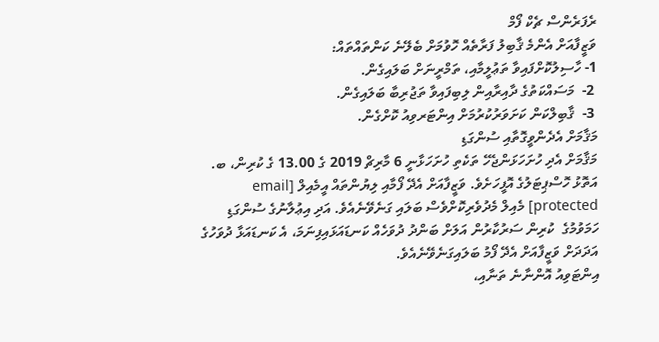ރެފަރެންސް ޗެކް ފޯމް
ވަޒީފާއަށް އެންމެ ޤާބިލު ފަރާތެއް ހޮވުމަށް ބެލޭނެ ކަންތައްތައް:
1- ހާސިލުކޮށްފައިވާ ތަޢުލީމާއި، ތަމްރީނަށް ބަލައިގެން.
 2-  މަސައްކަތުގެ ދާއިރާއިން ލިބިފައިވާ ތަޖުރިބާ ބަލައިގެން.
 3-  ޤާބިލްކަން ކަށަވަރުކުރުމަށް އިންޓަރވިއު ކޮށްގެން.
މަޤާމަށް އެދެންވީގޮތާއި ސުންގަޑި
މަޤާމަށް އެދި ހުށަހަޅަންޖެހޭ ތަކެތި ހުށަހަޅާނީ 6 މާރިޗް 2019 ގެ 13.00 ގެ ކުރިން، ބ. އަތޮޅު ހޮސްޕިޓަލުގެ އޮފީހަށެވެ. ވަޒީފާއަށް އެދޭ ފޯމާއި ލިޔުންތައް އީމެއިލް [email protected] މެއިލް މެދުވެރިކޮށްވެސް ބަލައި ގަނެވޭނެއެވެ. އަދި އިޢުލާނުގެ ސުންގަޑި ހަމަވުމުގެ  ކުރިން ސަރުކާރުން އަލަށް ބަންދު ދުވަހެއް ކަނޑައަޅައިފިނަމަ، އެ ކަނޑައަޅާ ދުވަހުގެ އަދަދަށް ވަޒީފާއަށް އެދޭ ފޯމު ބަލައިގަނެވޭނެއެވެ.
އިންޓަވިއު އޮންނާނެ ތަނާއި،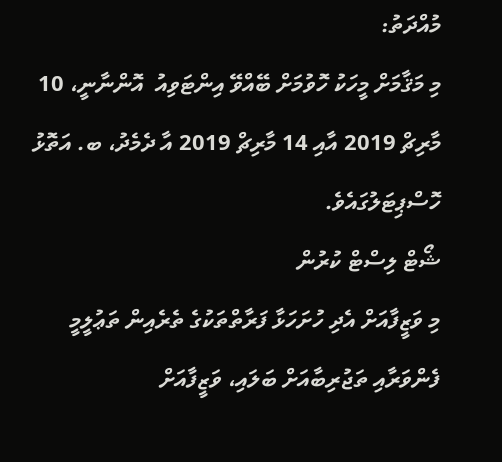މުއްދަތު:
މި މަޤާމަށް މީހަކު ހޮވުމަށް ބޭއްވޭ އިންޓަވިއު  އޮންނާނީ، 10 މާރިޗް 2019 އާއި 14 މާރިޗް 2019 އާ ދެމެދު، ބ. އަތޮޅު ހޮސްޕިޓަލުގައެވެ.
ޝޯޓް ލިސްޓް ކުރުން
މި ވަޒީފާއަށް އެދި ހުށަހަޅާ ފަރާތްތަކުގެ ތެރެއިން ތަޢުލީމީ ފެންވަރާއި ތަޖުރިބާއަށް ބަލައި، ވަޒީފާއަށް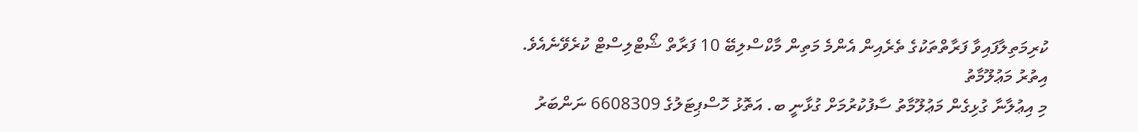ކުރިމަތިލާފައިވާ ފަރާތްތަކުގެ ތެރެއިން އެންމެ މަތިން މާކްސްލިބޭ 10 ފަރާތް ޝޯޓްލިސްޓް ކުރެވޭނެއެވެ.
އިތުރު މަޢުލޫމާތު
މި އިޢުލާނާ ގުޅިގެން މަޢުލޫމާތު ސާފުކުރުމަށް ގުޅާނީ ބ. އަތޮޅު ހޮސްޕިޓަލުގެ 6608309 ނަންބަރު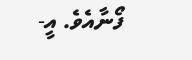ފޯނާއެވެ. އީ-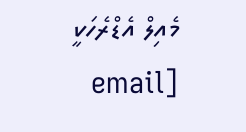މެއިލް އެޑްރެހަކީ  [email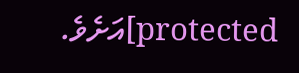protected]އަށެވެ.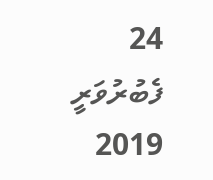24 ފެބުރުވަރީ 2019